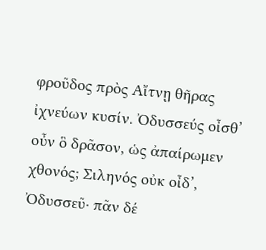φροῦδος πρὸς Αἴτνῃ θῆρας ἰχνεύων κυσίν. Ὀδυσσεύς οἶσθ’ οὖν ὃ δρᾶσον, ὡς ἀπαίρωμεν χθονός; Σιληνός οὐκ οἶδ’, Ὀδυσσεῦ· πᾶν δέ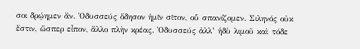σοι δρῴημεν ἄν. Ὀδυσσεύς ὅδησον ἡμῖν σῖτον, οὗ σπανίζομεν. Σιληνός οὐκ ἔστιν, ὥσπερ εἶπον, ἄλλο πλὴν κρέας. Ὀδυσσεύς ἀλλ’ ἡδὺ λιμοῦ καὶ τόδε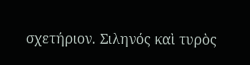σχετήριον. Σιληνός καὶ τυρὸς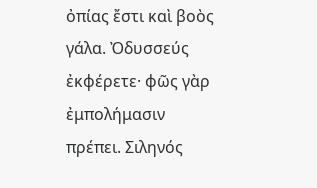ὀπίας ἔστι καὶ βοὸς γάλα. Ὀδυσσεύς ἐκφέρετε· φῶς γὰρ ἐμπολήμασιν πρέπει. Σιληνός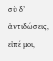σὺ δ’ ἀντιδώσεις, εἰπέ μοι,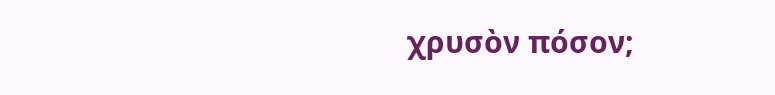χρυσὸν πόσον;